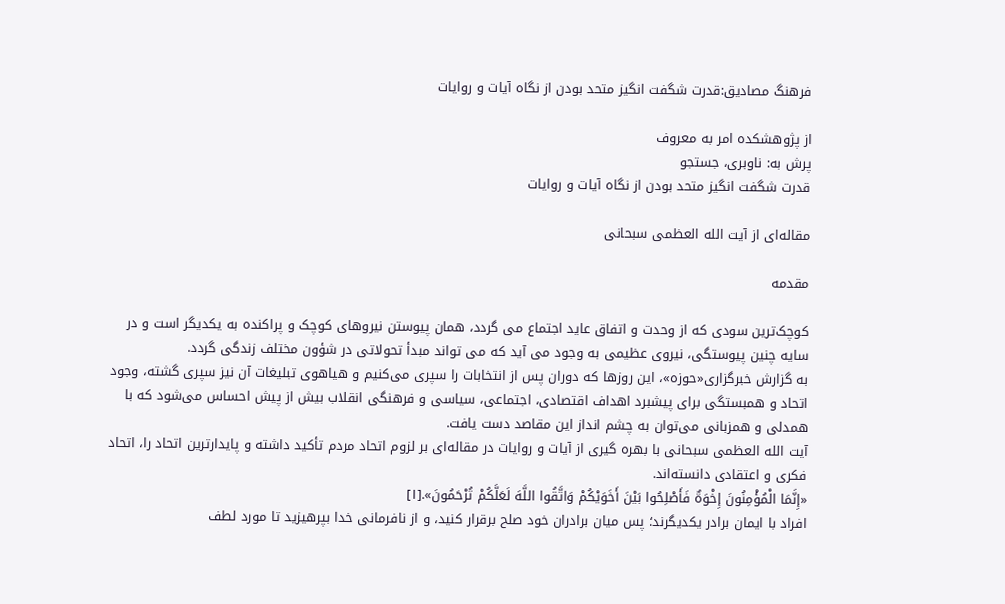فرهنگ مصادیق:قدرت شگفت انگیز متحد بودن از نگاه آیات و روایات

از پژوهشکده امر به معروف
پرش به: ناوبری، جستجو
قدرت شگفت انگیز متحد بودن از نگاه آیات و روایات

مقاله‌ای از آیت الله العظمی سبحانی

مقدمه

کوچک‌ترین سودی که از وحدت و اتفاق عاید اجتماع می گردد، همان پیوستن نیروهای کوچک و پراکنده به یکدیگر است و در سایه چنین پیوستگی، نیروی عظیمی به وجود می آید که می تواند مبدأ تحولاتی در شؤون مختلف زندگی گردد.
به گزارش خبرگزاری«حوزه»، این روزها که دوران پس از انتخابات را سپری می‌کنیم و هیاهوی تبلیغات آن نیز سپری گشته، وجود اتحاد و همبستگی برای پیشبرد اهداف اقتصادی، اجتماعی، سیاسی و فرهنگی انقلاب بیش از پیش احساس می‌شود که با همدلی و همزبانی می‌توان به چشم انداز این مقاصد دست یافت.
آیت الله العظمی سبحانی با بهره گیری از آیات و روایات در مقاله‌ای بر لزوم اتحاد مردم تأکید داشته و پایدارترین اتحاد را، اتحاد فکری و اعتقادی دانسته‌اند.
«إِنَّمَا الْمُؤْمِنُونَ إِخْوَةٌ فَأَصْلِحُوا بَيْنَ أَخَوَيْكُمْ وَاتَّقُوا اللَّهَ لَعَلَّكُمْ تُرْحَمُونَ».[۱]
افراد با ایمان برادر یکدیگرند؛ پس میان برادران خود صلح برقرار کنید، و از نافرمانی خدا بپرهیزید تا مورد لطف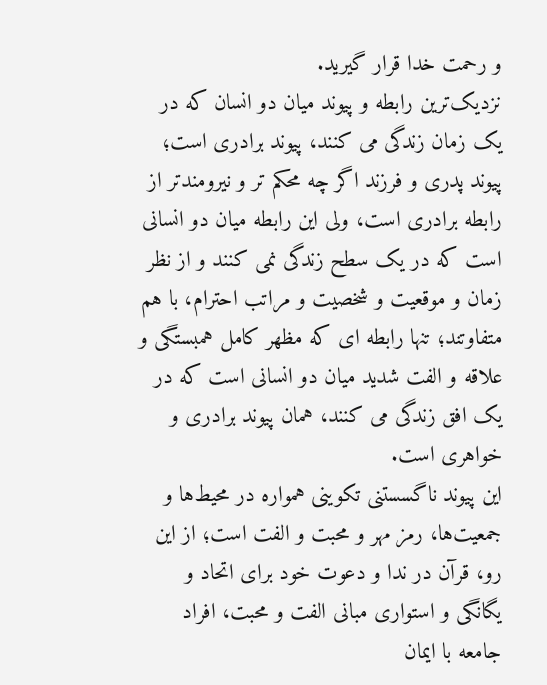و رحمت خدا قرار گیرید.
نزدیک‌ترین رابطه و پیوند میان دو انسان که در یک زمان زندگی می کنند، پیوند برادری است؛ پیوند پدری و فرزند اگر چه محکم تر و نیرومندتر از رابطه برادری است، ولی این رابطه میان دو انسانی است که در یک سطح زندگی نمی کنند و از نظر زمان و موقعیت و شخصیت و مراتب احترام، با هم متفاوتند؛ تنها رابطه ای که مظهر کامل همبستگی و علاقه و الفت شدید میان دو انسانی است که در یک افق زندگی می کنند، همان پیوند برادری و خواهری است.
این پیوند ناگسستنی تکوینی همواره در محیط‌ها و جمعیت‌ها، رمز مهر و محبت و الفت است؛ از این رو، قرآن در ندا و دعوت خود برای اتحاد و یگانگی و استواری مبانی الفت و محبت، افراد جامعه با ایمان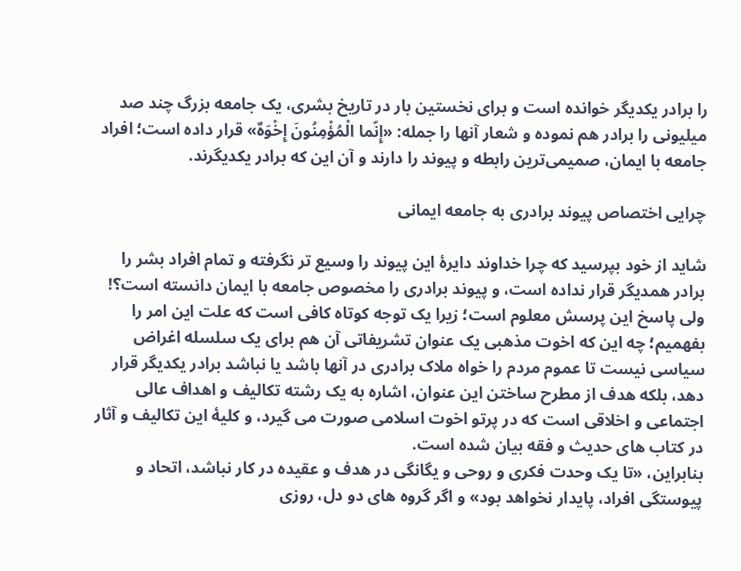را برادر یکدیگر خوانده است و برای نخستین بار در تاریخ بشری، یک جامعه بزرگ چند صد میلیونی را برادر هم نموده و شعار آنها را جمله: «إِنّما الْمُؤْمِنُونَ إِخْوَهٌ» قرار داده است؛ افراد جامعه با ایمان، صمیمی‌ترین رابطه و پیوند را دارند و آن این که برادر یکدیگرند.

چرایی اختصاص پیوند برادری به جامعه ایمانی

شاید از خود بپرسید که چرا خداوند دایرهٔ این پیوند را وسیع تر نگرفته و تمام افراد بشر را برادر همدیگر قرار نداده است، و پیوند برادری را مخصوص جامعه با ایمان دانسته است؟!
ولی پاسخ این پرسش معلوم است؛ زیرا یک توجه کوتاه کافی است که علت این امر را بفهمیم؛ چه این که اخوت مذهبی یک عنوان تشریفاتی آن هم برای یک سلسله اغراض سیاسی نیست تا عموم مردم را خواه ملاک برادری در آنها باشد یا نباشد برادر یکدیگر قرار دهد، بلکه هدف از مطرح ساختن این عنوان، اشاره به یک رشته تکالیف و اهداف عالی اجتماعی و اخلاقی است که در پرتو اخوت اسلامی صورت می گیرد، و کلیهٔ این تکالیف و آثار در کتاب های حدیث و فقه بیان شده است.
بنابراین، «تا یک وحدت فکری و روحی و یگانگی در هدف و عقیده در کار نباشد، اتحاد و پیوستگی افراد، پایدار نخواهد بود» و اگر گروه های دو دل، روزی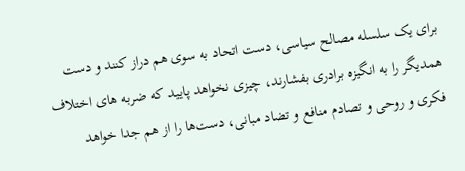برای یک سلسله مصالح سیاسی، دست اتحاد به سوی هم دراز کنند و دست همدیگر را به انگیزه برادری بفشارند، چیزی نخواهد پایید که ضربه های اختلاف فکری و روحی و تصادم منافع و تضاد مبانی، دست‌ها را از هم جدا خواهد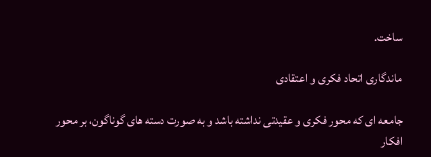ساخت.

ماندگاری اتحاد فکری و اعتقادی

جامعه ای که محور فکری و عقیدتی نداشته باشد و به صورت دسته های گوناگون، بر محور افکار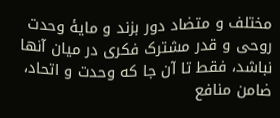مختلف و متضاد دور بزند و مایهٔ وحدت روحی و قدر مشترک فکری در میان آنها نباشد، فقط تا آن جا که وحدت و اتحاد، ضامن منافع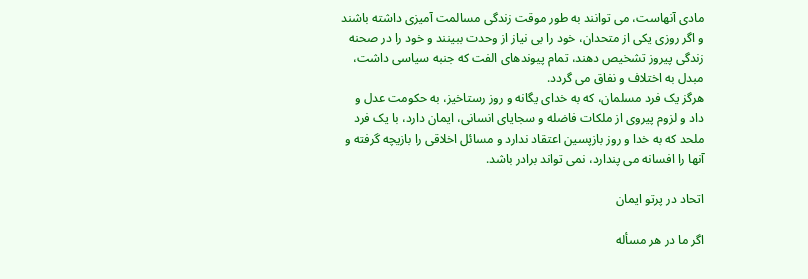مادی آنهاست، می توانند به طور موقت زندگی مسالمت آمیزی داشته باشند و اگر روزی یکی از متحدان، خود را بی نیاز از وحدت ببینند و خود را در صحنه زندگی پیروز تشخیص دهند، تمام پیوندهای الفت که جنبه سیاسی داشت، مبدل به اختلاف و نفاق می گردد.
هرگز یک فرد مسلمان، که به خدای یگانه و روز رستاخیز، به حکومت عدل و داد و لزوم پیروی از ملکات فاضله و سجایای انسانی، ایمان دارد، با یک فرد ملحد که به خدا و روز بازپسین اعتقاد ندارد و مسائل اخلاقی را بازیچه گرفته و آنها را افسانه می پندارد، نمی تواند برادر باشد.

اتحاد در پرتو ایمان

اگر ما در هر مسأله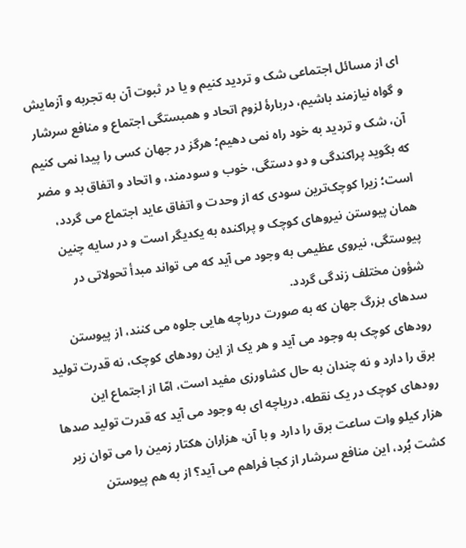ای از مسائل اجتماعی شک و تردید کنیم و یا در ثبوت آن به تجربه و آزمایش و گواه نیازمند باشیم، دربارهٔ لزوم اتحاد و همبستگی اجتماع و منافع سرشار آن، شک و تردید به خود راه نمی دهیم؛ هرگز در جهان کسی را پیدا نمی کنیم که بگوید پراکندگی و دو دستگی، خوب و سودمند، و اتحاد و اتفاق بد و مضر است؛ زیرا کوچک‌ترین سودی که از وحدت و اتفاق عاید اجتماع می گردد، همان پیوستن نیروهای کوچک و پراکنده به یکدیگر است و در سایه چنین پیوستگی، نیروی عظیمی به وجود می آید که می تواند مبدأ تحولاتی در شؤون مختلف زندگی گردد.
سدهای بزرگ جهان که به صورت دریاچه هایی جلوه می کنند، از پیوستن رودهای کوچک به وجود می آید و هر یک از این رودهای کوچک، نه قدرت تولید برق را دارد و نه چندان به حال کشاورزی مفید است، امّا از اجتماع این رودهای کوچک در یک نقطه، دریاچه ای به وجود می آید که قدرت تولید صدها هزار کیلو وات ساعت برق را دارد و با آن، هزاران هکتار زمین را می توان زیر کشت بُرد، این منافع سرشار از کجا فراهم می آید؟ از به هم پیوستن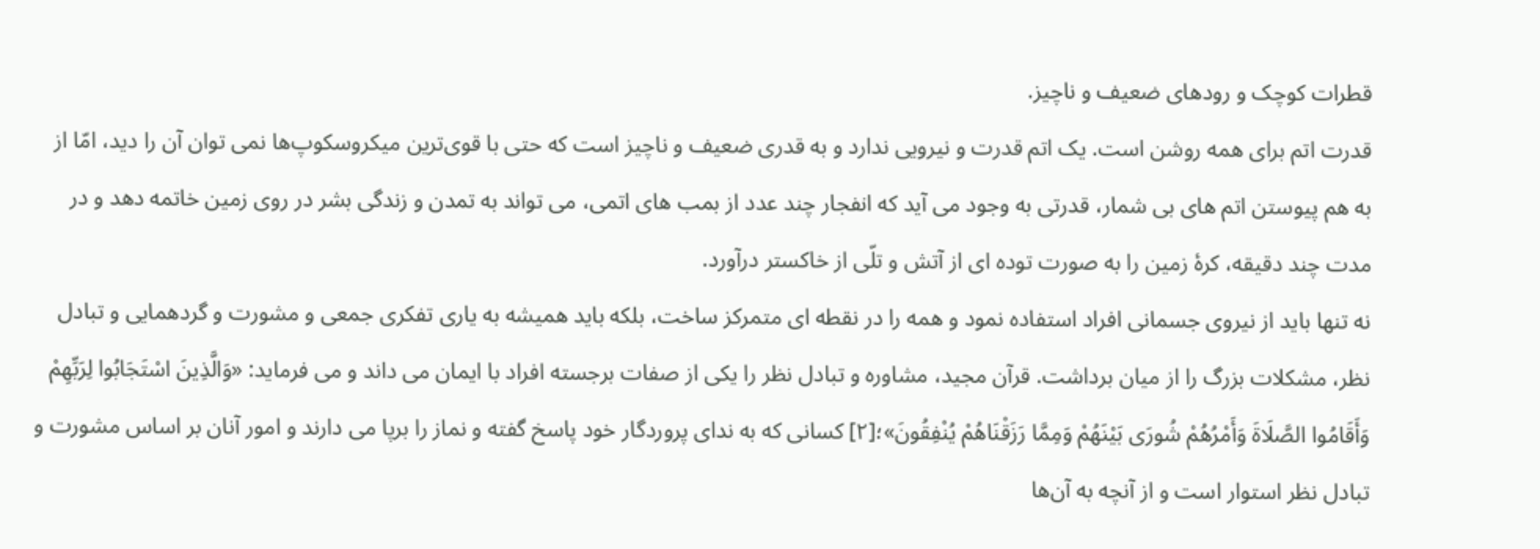قطرات کوچک و رودهای ضعیف و ناچیز.
قدرت اتم برای همه روشن است. یک اتم قدرت و نیرویی ندارد و به قدری ضعیف و ناچیز است که حتی با قوی‌ترین میکروسکوپ‌ها نمی توان آن را دید، امّا از به هم پیوستن اتم های بی شمار، قدرتی به وجود می آید که انفجار چند عدد از بمب های اتمی، می تواند به تمدن و زندگی بشر در روی زمین خاتمه دهد و در مدت چند دقیقه، کرهٔ زمین را به صورت توده ای از آتش و تلّی از خاکستر درآورد.
نه تنها باید از نیروی جسمانی افراد استفاده نمود و همه را در نقطه ای متمرکز ساخت، بلکه باید همیشه به یاری تفکری جمعی و مشورت و گردهمایی و تبادل نظر، مشکلات بزرگ را از میان برداشت. قرآن مجید، مشاوره و تبادل نظر را یکی از صفات برجسته افراد با ایمان می داند و می فرماید: «وَالَّذِينَ اسْتَجَابُوا لِرَبِّهِمْ وَأَقَامُوا الصَّلَاةَ وَأَمْرُهُمْ شُورَى بَيْنَهُمْ وَمِمَّا رَزَقْنَاهُمْ يُنْفِقُونَ»؛[۲] کسانی که به ندای پروردگار خود پاسخ گفته و نماز را برپا می دارند و امور آنان بر اساس مشورت و تبادل نظر استوار است و از آنچه به آن‌ها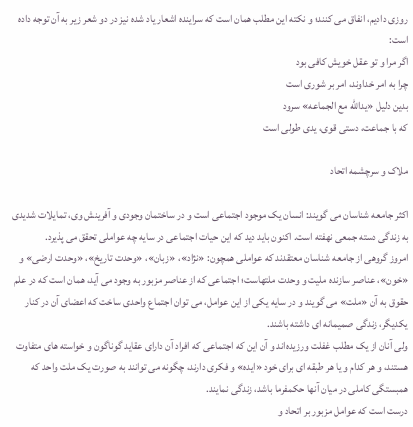روزی دادیم، انفاق می کنند؛ و نکته این مطلب همان است که سراینده اشعار یاد شده نیز در دو شعر زیر به آن توجه داده است:
اگر مرا و تو عقل خویش کافی بود
چرا به امر خداوند، امر بر شوری است
بدین دلیل «یداللّه مع الجماعه» سرود
که با جماعت، دستی قوی، یدی طولی است

ملاک و سرچشمه اتحاد

اکثر جامعه شناسان می گویند: انسان یک موجود اجتماعی است و در ساختمان وجودی و آفرینش وی، تمایلات شدیدی به زندگی دسته جمعی نهفته است. اکنون باید دید که این حیات اجتماعی در سایه چه عواملی تحقق می پذیرد.
امروز گروهی از جامعه شناسان معتقدند که عواملی همچون: «نژاد»، «زبان»، «وحدت تاریخ»، «وحدت ارضی» و «خون»، عناصر سازنده ملیت و وحدت ملتهاست؛ اجتماعی که از عناصر مزبور به وجود می آید، همان است که در علم حقوق به آن «ملت» می گویند و در سایه یکی از این عوامل، می توان اجتماع واحدی ساخت که اعضای آن در کنار یکدیگر، زندگی صمیمانه ای داشته باشند.
ولی آنان از یک مطلب غفلت ورزیده‌اند و آن این که اجتماعی که افراد آن دارای عقاید گوناگون و خواسته های متفاوت هستند، و هر کدام و یا هر طبقه ای برای خود «ایده» و فکری دارند، چگونه می توانند به صورت یک ملت واحد که همبستگی کاملی در میان آنها حکمفرما باشد، زندگی نمایند.
درست است که عوامل مزبور بر اتحاد و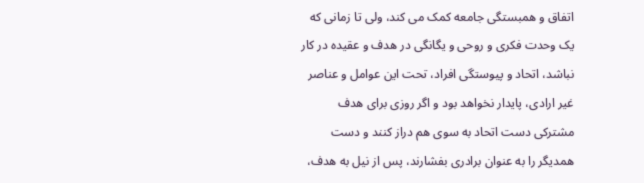اتفاق و همبستگی جامعه کمک می کند، ولی تا زمانی که یک وحدت فکری و روحی و یگانگی در هدف و عقیده در کار نباشد، اتحاد و پیوستگی افراد، تحت این عوامل و عناصر غیر ارادی، پایدار نخواهد بود و اگر روزی برای هدف مشترکی دست اتحاد به سوی هم دراز کنند و دست همدیگر را به عنوان برادری بفشارند، پس از نیل به هدف،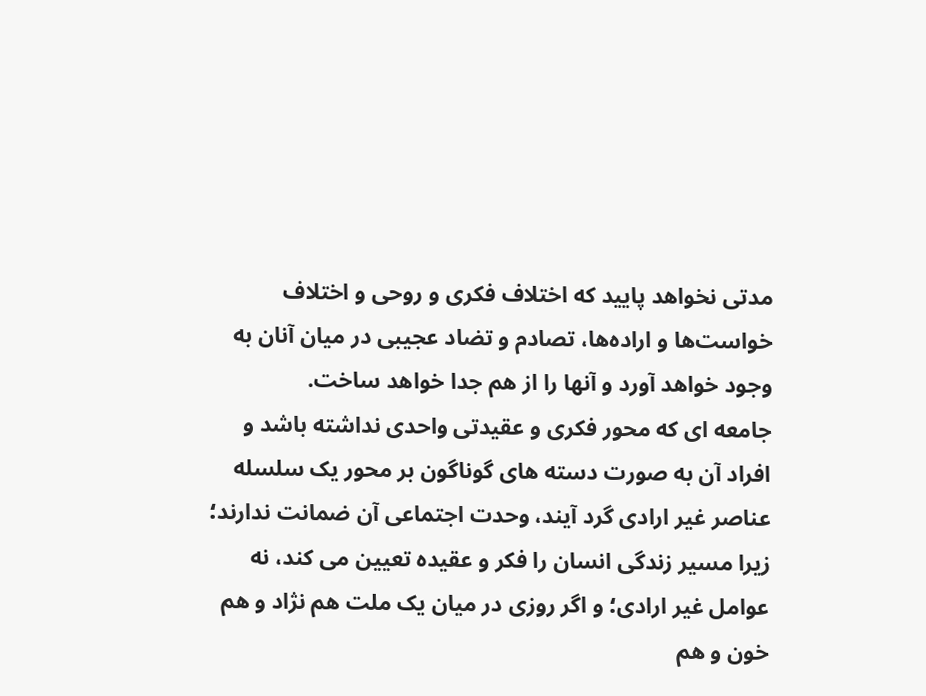مدتی نخواهد پایید که اختلاف فکری و روحی و اختلاف خواست‌ها و اراده‌ها، تصادم و تضاد عجیبی در میان آنان به وجود خواهد آورد و آنها را از هم جدا خواهد ساخت.
جامعه ای که محور فکری و عقیدتی واحدی نداشته باشد و افراد آن به صورت دسته های گوناگون بر محور یک سلسله عناصر غیر ارادی گرد آیند، وحدت اجتماعی آن ضمانت ندارند؛ زیرا مسیر زندگی انسان را فکر و عقیده تعیین می کند، نه عوامل غیر ارادی؛ و اگر روزی در میان یک ملت هم نژاد و هم خون و هم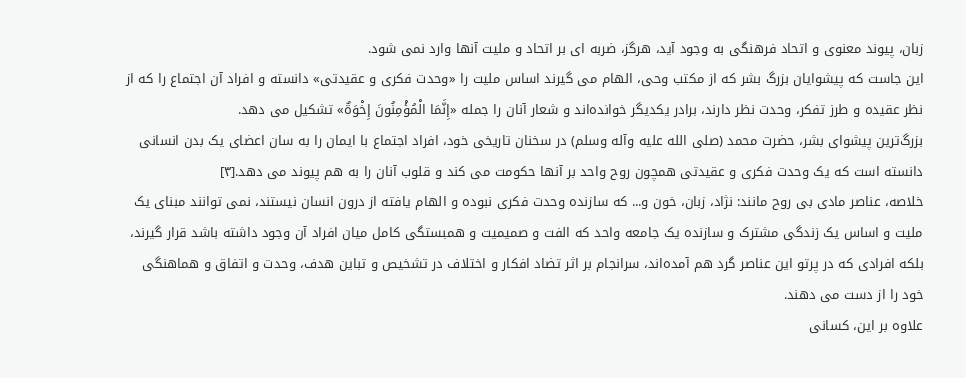زبان، پیوند معنوی و اتحاد فرهنگی به وجود آید، هرگز، ضربه ای بر اتحاد و ملیت آنها وارد نمی شود.
این جاست که پیشوایان بزرگ بشر که از مکتب وحی، الهام می گیرند اساس ملیت را «وحدت فکری و عقیدتی» دانسته و افراد آن اجتماع را که از نظر عقیده و طرز تفکر، وحدت نظر دارند، برادر یکدیگر خوانده‌اند و شعار آنان را جمله «إِنَّمَا الْمُؤْمِنُونَ إِخْوَةٌ» تشکیل می دهد.
بزرگ‌ترین پیشوای بشر، حضرت محمد (صلی الله علیه وآله وسلم) در سخنان تاریخی خود، افراد اجتماع با ایمان را به سان اعضای یک بدن انسانی دانسته است که یک وحدت فکری و عقیدتی همچون روح واحد بر آنها حکومت می کند و قلوب آنان را به هم پیوند می دهد.[۳]
خلاصه، عناصر مادی بی روح مانند: نژاد، زبان، خون و... که سازنده وحدت فکری نبوده و الهام یافته از درون انسان نیستند، نمی توانند مبنای یک ملیت و اساس یک زندگی مشترک و سازنده یک جامعه واحد که الفت و صمیمیت و همبستگی کامل میان افراد آن وجود داشته باشد قرار گیرند، بلکه افرادی که در پرتو این عناصر گرد هم آمده‌اند، سرانجام بر اثر تضاد افکار و اختلاف در تشخیص و تباین هدف، وحدت و اتفاق و هماهنگی خود را از دست می دهند.
علاوه بر این، کسانی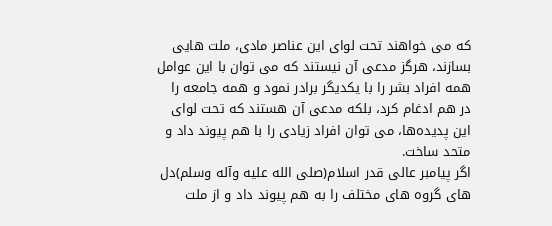که می خواهند تحت لوای این عناصر مادی، ملت هایی بسازند، هرگز مدعی آن نیستند که می توان با این عوامل همه افراد بشر را با یکدیگر برادر نمود و همه جامعه را در هم ادغام کرد، بلکه مدعی آن هستند که تحت لوای این پدیده‌ها، می توان افراد زیادی را با هم پیوند داد و متحد ساخت.
اگر پیامبر عالی قدر اسلام(صلی الله علیه وآله وسلم)دل های گروه های مختلف را به هم پیوند داد و از ملت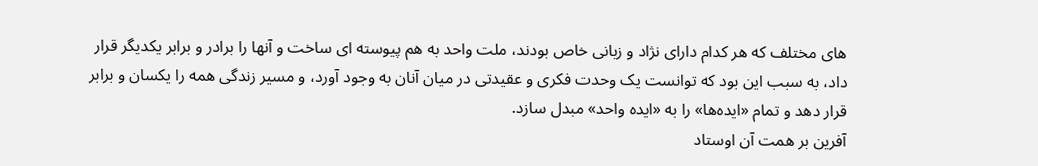های مختلف که هر کدام دارای نژاد و زبانی خاص بودند، ملت واحد به هم پیوسته ای ساخت و آنها را برادر و برابر یکدیگر قرار داد، به سبب این بود که توانست یک وحدت فکری و عقیدتی در میان آنان به وجود آورد، و مسیر زندگی همه را یکسان و برابر قرار دهد و تمام «ایده‌ها» را به «ایده واحد» مبدل سازد.
آفرین بر همت آن اوستاد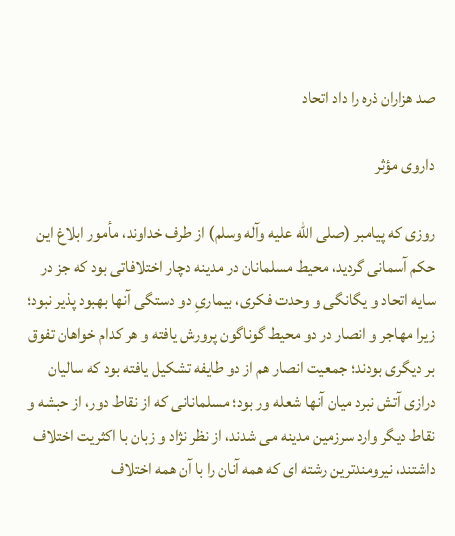صد هزاران ذره را داد اتحاد

داروی مؤثر

روزی که پیامبر (صلی الله علیه وآله وسلم) از طرف خداوند، مأمور ابلاغ این حکم آسمانی گردید، محیط مسلمانان در مدینه دچار اختلافاتی بود که جز در سایه اتحاد و یگانگی و وحدت فکری، بیماریِ دو دستگی آنها بهبود پذیر نبود؛ زیرا مهاجر و انصار در دو محیط گوناگون پرورش یافته و هر کدام خواهان تفوق بر دیگری بودند؛ جمعیت انصار هم از دو طایفه تشکیل یافته بود که سالیان درازی آتش نبرد میان آنها شعله ور بود؛ مسلمانانی که از نقاط دور، از حبشه و نقاط دیگر وارد سرزمین مدینه می شدند، از نظر نژاد و زبان با اکثریت اختلاف داشتند، نیرومندترین رشته ای که همه آنان را با آن همه اختلاف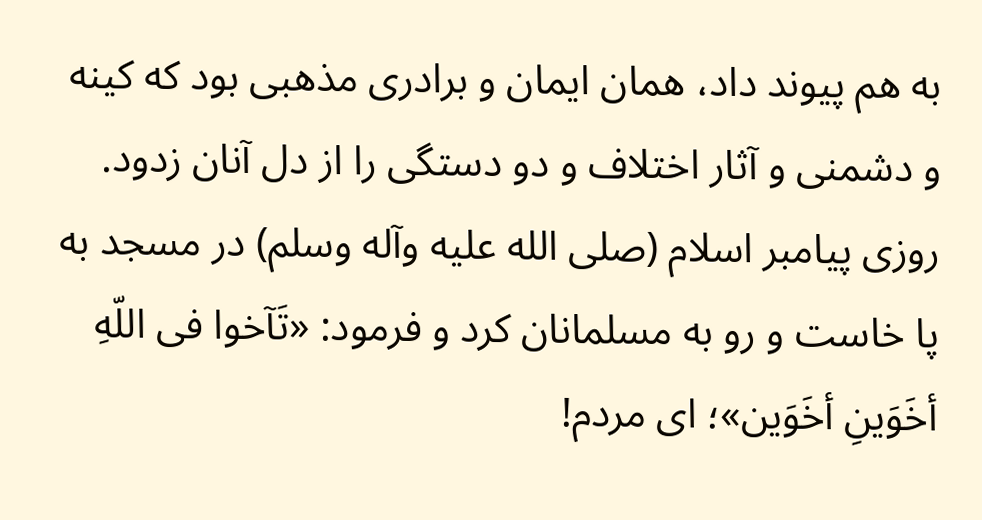به هم پیوند داد، همان ایمان و برادری مذهبی بود که کینه و دشمنی و آثار اختلاف و دو دستگی را از دل آنان زدود.
روزی پیامبر اسلام (صلی الله علیه وآله وسلم) در مسجد به پا خاست و رو به مسلمانان کرد و فرمود: «تَآخوا فی اللّهِ أخَوَینِ أخَوَین»؛ ای مردم!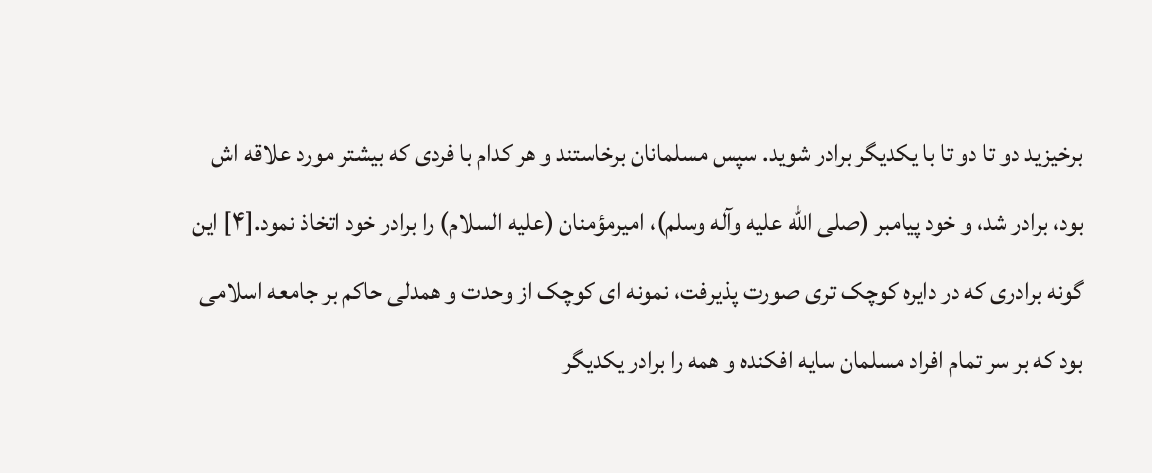برخیزید دو تا دو تا با یکدیگر برادر شوید. سپس مسلمانان برخاستند و هر کدام با فردی که بیشتر مورد علاقه اش بود، برادر شد، و خود پیامبر (صلی الله علیه وآله وسلم)، امیرمؤمنان (علیه السلام) را برادر خود اتخاذ نمود.[۴] این گونه برادری که در دایره کوچک تری صورت پذیرفت، نمونه ای کوچک از وحدت و همدلی حاکم بر جامعه اسلامی بود که بر سر تمام افراد مسلمان سایه افکنده و همه را برادر یکدیگر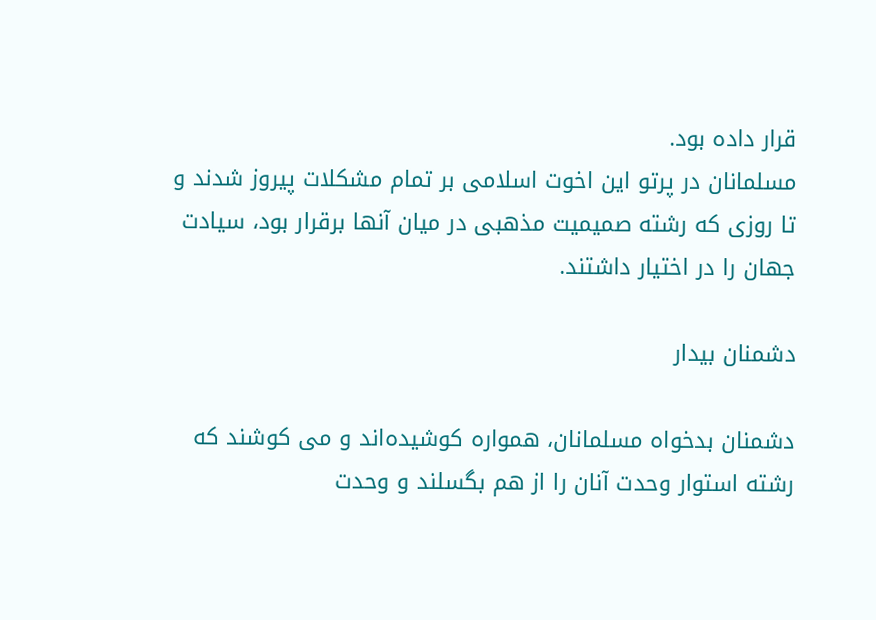قرار داده بود.
مسلمانان در پرتو این اخوت اسلامی بر تمام مشکلات پیروز شدند و تا روزی که رشته صمیمیت مذهبی در میان آنها برقرار بود، سیادت جهان را در اختیار داشتند.

دشمنان بیدار

دشمنان بدخواه مسلمانان، همواره کوشیده‌اند و می کوشند که رشته استوار وحدت آنان را از هم بگسلند و وحدت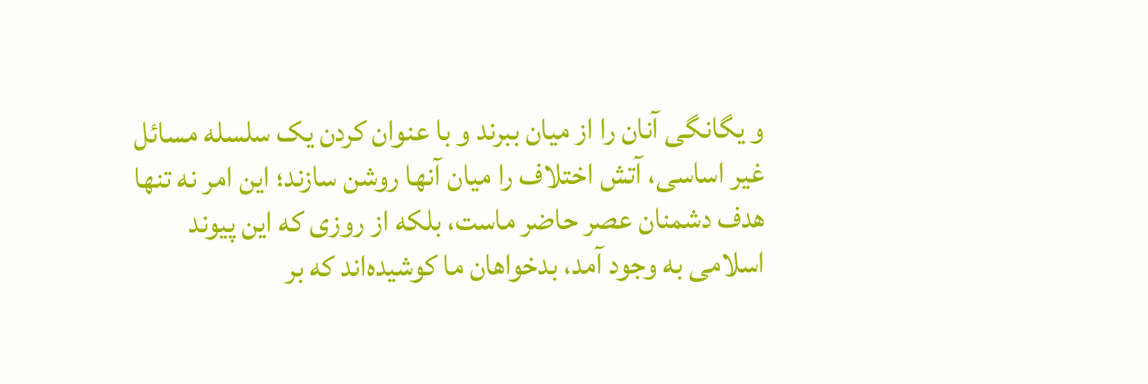و یگانگی آنان را از میان ببرند و با عنوان کردن یک سلسله مسائل غیر اساسی، آتش اختلاف را میان آنها روشن سازند؛ این امر نه تنها هدف دشمنان عصر حاضر ماست، بلکه از روزی که این پیوند اسلامی به وجود آمد، بدخواهان ما کوشیده‌اند که بر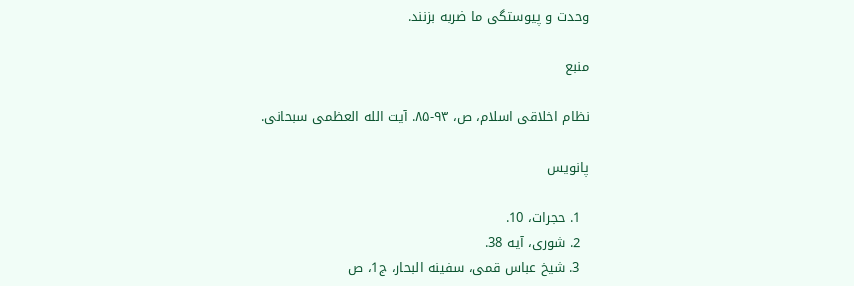وحدت و پیوستگی ما ضربه بزنند.

منبع

نظام اخلاقی اسلام، ص، ۹۳-۸۵. آیت الله العظمی سبحانی.

پانویس

  1. حجرات، 10.
  2. شوری، آیه 38.
  3. شیخ عباس قمی، سفینه البحار، ج1، ص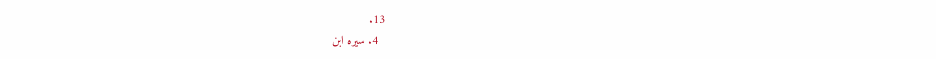13.
  4. سیره ابن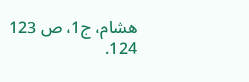هشام، ج1، ص 123 124.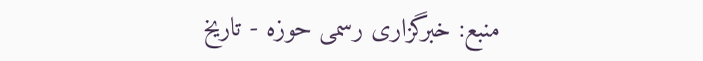منبع: خبرگزاری رسمی حوزه - تاریخ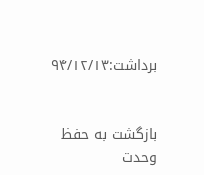برداشت:۹۴/۱۲/۱۳


بازگشت به حفظ وحدت